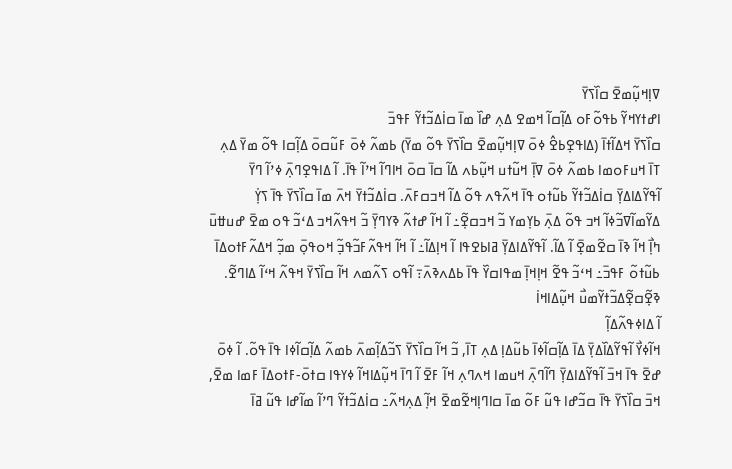ߜߊ߲ߞߎ߲߬ߘߐ߫ ߛߊ߰ߖߌ߫
ߊߝߙߌߞߌ߬ ߕߟߋ߬ߓߋ ߡߊ߲߬ߛߊ߬ ߞߘߐ ߡߍ߲ ߝߊ߰ ߘߊ߫ ߛߊ߭ߡߏ߬ߙߌ߬ ߓߟߏ߫
ߛߊ߰ߖߌ߫ ߞߡߊ߬ߙߊ߫ (ߡߊߟߐ߲ߕߐ߮ ߦߋ߫ ߜߊ߲ߞߎ߲߬ߘߐ߫ ߛߊ߰ߖߌ߫ ߟߋ߬ ߘߌ߫) ߕߘߍ߬ ߦߋ߫ ߓߎ߬ߛߋ߫ ߡߊ߲߬ߛߊ ߟߋ߬ ߘߌ߫ ߡߍ߲ ߠߊ߫ ߞߎߓߋߘߊ ߕߘߍ߬ ߦߋ߫ ߜߊ߲߫ ߞߎ߬ߙߎ ߞߎ߲߬ߕߍ ߡߊ߬ ߛߊ߫ ߛߋ߫ ߞߊߣߊ߬ ߞߴߊ߬ ߟߊ߫. ߊ߬ ߡߊߟߐ߲ߣߍ߲߫ ߦߴߊ߬ ߣߌ߫ ߊ߬ߟߌ߬ߡߊߡߌ߲߫ ߛߊ߭ߡߏ߬ߙߌ߬ ߕߎ߬ߙߋ ߟߊ߫ ߞߍ߬ߟߍ ߟߋ߬ ߡߊ߬ ߞߏߛߓߍ߫. ߛߊ߭ߡߏ߬ߙߌ߫ ߞߍ߫ ߘߊ߫ ߛߊ߰ߖߌ߫ ߟߊ߫ ߖߌ߲߭ ߡߌ߬ߘߊ߬ߜߏ߬ߦߊ߬ ߞߏ ߟߋ߬ ߡߍ߲߫ ߕߌ߲ߘߌ ߏ߬ ߞߏߛߐ߲߬߸ ߊ߬ ߞߊ߬ ߝߙߍ߬ ߢߌߣߌ߲߫ ߏ߬ ߞߟߍ߬ߞߏ ߡߵߏ߬ ߟߋ ߘߐ߫ ߝߎߚߎ߫ ߤߊ߲߯ ߞߊ߬ ߢߊ߫ ߛߐ߬ߘߐ߲߫ ߊ߬ ߡߊ߬. ߊ߬ߟߌ߬ߡߊߡߌ߲߫ ߥߊߕߐߟߊ ߊ߬ ߞߊ߲ߡߊ߬߸ ߊ߬ ߞߊ߬ ߞߟߍ߬ߓߏ߬ߟߏ߲߬ ߞߋߟߋ߲߫ ߘߏ߲߬ ߞߡߍ߬ߓߙߋߡߊ߫ ߕߎ߬ߙߋ߬ ߓߟߏ߫߸ ߞߵߏ߬ ߟߐ߬ ߞߊ߲ߞߊ߲߫ ߘߟߊߛߌ߰ ߟߊ߫ ߕߡߍߢߍ߫߹ ߊ߬ߟߋ ߖߍ߬ߘߍ ߞߊ߬ ߛߊ߰ߖߌ߫ ߞߟߍ߬ ߞߵߊ߬ ߡߊߣߐ߬.
ߢߐ߲߬ߛߐ߲߬ߡߏ߬ߙߌ߬ߘߎ߯ ߞߎ߲߬ߡߊߞߊ߭
ߊ߬ ߡߊߦߟߍ߬ߡߊ߲߬
ߞߊ߬ߦߌ߯ ߊ߬ߟߌ߬ߡߊ߰ߡߌ߲߫ ߡߊ߫ ߡߊ߲߬ߛߊ߬ߦߊ߫ ߕߎ߬ߡߊ߲ ߡߍ߲ ߠߊ߫, ߏ߬ ߞߊ߬ ߛߊ߰ߖߌ߫ ߖߏ߬ߡߊ߲߬ߘߍ߫ ߕߘߍ߬ ߡߊ߲߬ߛߊ߬ߦߊ ߟߊ߫ ߟߋ߬. ߊ߬ ߦߋ߫ ߝߐ߫ ߟߊ߫ ߞߏ߫ ߊ߬ߟߌ߬ߡߊߡߌ߲߫ ߣߊ߬ߣߍ߲߫ ߞߎߘߊ ߞߍߣߍ߲ ߞߊ߬ ߓߐ߫ ߊ߬ ߣߊ߫ ߞߎ߲߬ߡߊߞߊ߬ ߦߌߟߊ ߛߙߋ߫-ߓߙߋߡߊ߫ ߓߘߊ ߘߐ߫, ߞߏ߫ ߛߊ߰ߖߌ߫ ߟߊ߫ ߛߏ߬ߝߊ ߟߎ߬ ߓߋ߬ ߘߊ߫ ߛߊߣߊ߲ߞߐ߬ߘߐ߫ ߞߊ߲߬ ߡߍ߲ߞߍ߬߸ ߛߊ߭ߡߏ߬ߙߌ߬ ߣߴߊ߬ ߘߊ߬ߝߊ ߟߎ߬ ߥߊ߫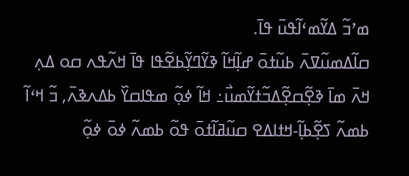ߘߴߏ߬ ߡߌ߬ߘߵߊ߬ߟߎ߫ ߟߊ߫.
ߛߊ߬ߡߘߎ߬ߜߍ߫ ߕߎ߬ߙߋ߫ ߝߊ߲߬ߞߊ߬ ߢߌ߬ߣߌ߲߬ߕߐ߬ߟߊ ߟߊ߫ ߞߍ߬ߟߍ ߛߋ ߡߍ߲ ߞߍ߫ ߘߊ߫ ߢߐ߲߬ߛߐ߲߬ߡߏ߬ߙߌ߬ߘߎ߯߸ ߞߊ߬ ߦߋ߲߬ ߘߟߊߛߌ߰ ߕߡߍߢߍ߫, ߏ߬ ߞߵߊ߬ ߕߘߍ߬ ߖߐ߲߬ߕߊ߲߬-ߞߙߊߡߐ ߛߎ߬ߥߊ߬ߙߋ߫ ߟߋ߬ ߕߘߍ߬ ߦߋ߫ ߦߋ߲߬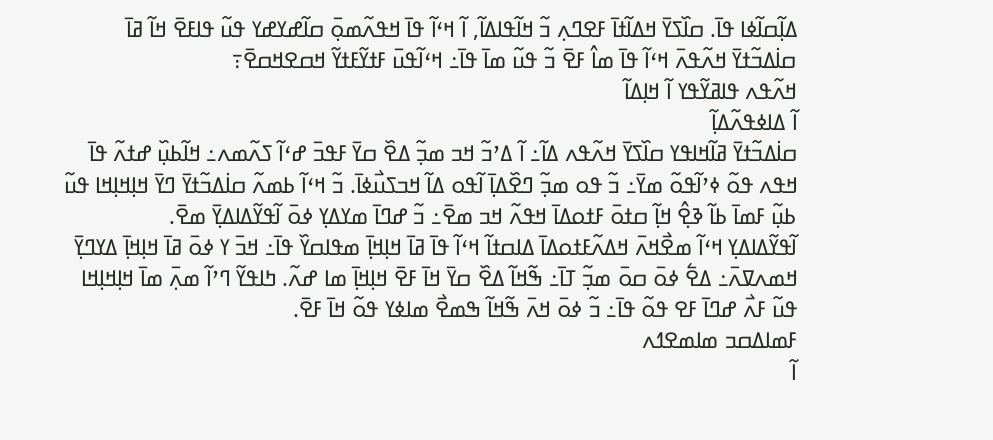ߡߊ߲߬ߛߊ߬ߦߊ ߟߊ߫. ߛߊ߰ߖߌ߫ ߞߡߊ߬ߙߊ߫ ߓߐߣߍ߲ ߏ߬ ߞߊ߬ߟߊߡߊ߬, ߊ߬ ߞߵߊ߬ ߟߊ߫ ߞߟߍ߬ߘߋ߲߫ ߛߊ߬ߝߌߝߌ ߟߎ߬ ߟߊߓߐ߫ ߞߊ߬ ߥߊ߫ ߛߊ߭ߡߏ߬ߙߌ߫ ߞߍ߬ߟߍ߫ ߞߵߊ߬ ߟߊ߫ ߘߊ߮ ߓߐ߫ ߏ߬ ߟߎ߬ ߘߊ߫ ߟߊ߫߸ ߞߵߊ߬ߟߎ߫ ߓߙߌ߬ߓߙߌ߬ ߞߛߐߞߛߐ߫߹
ߞߍ߬ߟߍ ߟߊߥߌ߬ߟߌ ߊ߬ ߞߊ߲ߡߊ߬
ߊ߬ ߡߊߦߟߍ߬ߡߊ߲߬
ߛߊ߭ߡߏ߬ߙߌ߫ ߥߊ߬ߞߊߟߌ ߛߊ߰ߖߌ߫ ߞߍ߬ߟߍ ߡߊ߬߸ ߊ߬ ߡߴߏ߬ ߞߏ ߘߏ߲߬ ߡߐ߰ ߛߌ߫ ߓߟߏ߫ ߝߵߊ߬ ߖߍ߬ߘߍ߸ ߞߊ߬ߕߎ߲߰ ߝߙߍ߬ ߟߊ߫ ߞߟߍ ߟߋ߬ ߦߴߊ߬ߟߋ߬ ߘߌ߫߸ ߏ߬ ߟߋ ߘߏ߲߬ ߣߐ߰ߡߊ߲߫ ߊ߬ߟߋ ߡߊ߬ ߞߏߖߎ߯ߦߊ߫. ߏ߬ ߞߵߊ߬ ߕߘߍ߬ ߛߊ߭ߡߏ߬ߙߌ߫ ߣߌ߫ ߞߊ߲ߞߊ߲ߞߊ ߟߎ߬ ߕߎ߲߬ ߓߘߊ߫ ߕߊ߬ ߢߐ߲߮ ߞߊ߲߬ ߛߙߋ߫ ߓߙߋߡߊ߫ ߞߟߍ߬ ߞߏ ߘߐ߫߸ ߏ߬ ߝߣߊ߫ ߘߌߡߌ߲ ߦߋ߫ ߊ߬ߟߌ߬ߡߊߡߌ߲߫ ߘߐ߫.
ߊ߬ߟߌ߬ߡߊߡߌ߲ ߞߵߊ߬ ߘߐ߯ߞߍ߫ ߞߡߍ߬ߓߙߋߡߊ߫ ߡߊߛߙߊ߬ ߞߵߊ߬ ߟߊ߫ ߥߊ߫ ߞߊ߲ߞߊ߲߫ ߘߟߊߛߌ߰ ߟߊ߫߸ ߞߏ߫ ߌ ߦߋ߫ ߥߊ߫ ߞߊ߲ߞߊ߲߫ ߡߌߣߌ߲߫ ߞߘߍߜߍ߫߸ ߡߐ߱ ߦߋ߫ ߛߋ߫ ߘߏ߲߬ ߠߊ߫߸ ߒ߬ߞߊ߬ ߡߐ߰ ߛߌ߫ ߞߊ߫ ߓߐ߫ ߞߊ߲ߞߊ߲߫ ߘߊ ߝߍ߬. ߤߊߟߌ߬ ߣߴߊ߬ ߘߍ߲߫ ߘߊ߫ ߞߊ߲ߞߊ߲ߞߊ ߟߎ߬ ߓߍ߯ ߝߣߊ߫ ߓߐ ߟߋ߬ ߟߊ߫߸ ߏ߬ ߦߋ߫ ߞߍ߫ ߒ߬ߞߊ߬ ߒߘߐ߯ ߘߊߦߌ ߟߋ߬ ߞߊ߫ ߓߐ߫.
ߓߘߊߡߛߏ ߘߊߘߐߗߍ
ߊ߬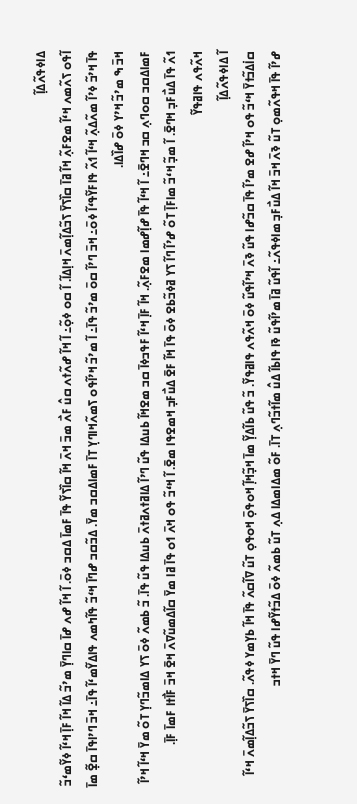ߡߊߦߟߍ߬ߡߊ߲߬
ߊ߬ߟߋ ߖߍ߬ߘߍ ߞߵߊ߬ ߘߐߓߍ߲߬ ߞߊ߬ ߥߊ߫ ߛߊ߰ߖߌ߫ ߖߏ߬ߡߊ߲߬ߘߍ߫ ߞߊ߲ߡߊ߬. ߊ߬ ߛߋ ߦߋ߲߬߸ ߊ߬ ߞߊ߬ ߝߍ߬ߙߍ ߛߎ߮ ߓߍ߯ ߘߏ߫ ߞߍ߫ ߞߊ߬ ߛߊ߰ߖߌ߬ ߟߊ߫ ߓߘߊ߫ ߡߛߏ ߦߋ߫. ߊ߬ ߞߊ߬ ߝߍ ߝߊ߫ ߛߊߣߌ߲߫ ߘߴߏ߬ ߡߊ߬ ߞߊ߬ ߓߊ߲߫ ߞߵߊ߬ ߦߌ߬ߘߵߏ߬ ߟߊ߫ ߞߴߏ߬ ߦߴߊ߬ ߘߍ߬ߡߍ߲߬ ߞߵߊ߬ ߗߍ߬ ߟߊߓߌ߬ߟߵߊ߬ ߦߋ߫߸ ߞߏ߫ ߣߴߊ߬ ߛߋ߫ ߘߴߏ߬ ߟߊ߫߸ ߊ߬ ߘߴߏ߬ ߞߴߊ߬ߟߋ ߖߘߍ߬ߞߊߣߌ߲ ߠߊ߫ ߓߘߊߡߛߏ ߘߌ߫. ߡߏ߬ߛߏ ߝߣߊ߫ ߞߵߏ߬ ߟߊ߬ߤߘߍ ߟߊߡߌ߬ߘߵߊ߬ ߟߊ߫߸ ߞߏ߫ ߣߴߊߟߊ߫ ߛߐ߲߬ ߘߊ߫ ߞߏ߫ ߒ ߘߴߏ߬ ߞߴߌ ߦߋ߫ ߝߊ߰ߡߊ.
ߓߘߊߡߛߏ ߛߋߣߍ߲ ߛߏ ߞߣߐ߫߸ ߊ߬ ߞߵߊ߬ ߟߊ߫ ߝߊ߲߬ߝߘߊ ߘߐߓߍ߲߬. ߞߊ߬ ߓߊ߲߫ ߞߵߊ߬ ߓߟߏߦߊ߫ ߛߏ ߘߐߞߊ߬ ߕߎߡߊ ߟߎ߬ ߣߴߊ߬ ߡߊߥߙߍߥߙߍ߫ ߕߎߡߊ ߟߎ߬ ߟߊ߫. ߏ߬ ߕߘߍ߬ ߦߋ߫ ߖߌ ߡߊߘߏ߬ߣߌ߲ ߠߋ߬ ߘߌ߫ ߞߵߊ߬ ߞߴߊ߬ ߗߍ߬ ߟߊ߫ ߡߎ߯ߓߏ߲ ߞߣߐ߫. ߊ߬ ߘߏ߲߬ ߞߵߏ߬ ߘߊߓߊ߲߫ ߠߋ߬ ߝߴߊ߬ ߣߊ߬ ߖߌ ߥߦߏ߬ߕߐ ߦߋ߫ ߟߊ߫ ߞߊ߬ ߓߐ߫ ߡߎ߯ߓߏ߲ ߞߘߐߟߊ ߘߐ߫. ߊ߬ ߞߵߏ߬ ߟߋ ߞߍ߫ ߗߋ ߟߊ߫ ߥߊ ߘߌ߫ ߛߊ߬ߡߘߎ߬ߜߍ߫ ߞߐ߫ ߞߏ߫ ߓߊ߯ߙߊ ߓߘߊ߫ ߓߊ߲߫.
ߞߍ߬ߟߍ ߟߊߥߟߌ߬
ߊ߬ ߡߊߦߟߍ߬ߡߊ߲߬
ߛߊ߭ߡߏ߬ߙߌ߫ ߞߵߏ߬ ߟߋ ߞߴߊ߬ ߝߐ ߘߴߊ߬ ߟߊ߫ ߛߏ߬ߝߊ ߟߎ߬ ߢߍ߫ ߞߴߊ߬ߟߎ߬ ߦߋ߫ ߞߍ߬ߟߍ ߟߊߥߟߌ߬. ߏ߬ ߟߎ߬ ߕߊ߬ߡߌ߲߬ ߘߊ߫ ߞߏ߲߬ߞߊ߲߬ ߞߋߟߋ߲߫ ߞߋߟߋ߲ ߠߎ߬ ߜߊ߬ߛߍ߬ ߟߊ߫ ߞߊ߬ ߕߌ߲ߘߌ ߦߟߍ߬. ߛߊ߰ߖߌ߫ ߖߏ߬ߡߊ߲߬ߘߍ߫ ߞߵߊ߬ ߝߴߊ߬ ߟߊ߫ ߞߟߍ߬ߘߋ߲ ߠߎ߬ ߢߍ߫ ߞߏ߫ ߞߊ߬ ߡߎ߯ߓߏ߲ ߘߊߦߟߍ߬߸ ߊ߬ߟߎ߬ ߥߊ߫ ߘߴߊ߬ߟߎ߬ ߢߊ ߟߊߕߊ߬ ߡߎ߮ ߘߊ߬ߙߏ߬ߣߍ߲ ߠߊ߫. ߓߋ߬ ߘߡߊߘߡߊ ߡߍ߲ ߠߎ߬ ߕߘߍ߬ ߦߋ߫ ߡߏ߬ߙߌ߬ߝߊ ߟߎ߬ ߣߌ߫ ߞߙߏ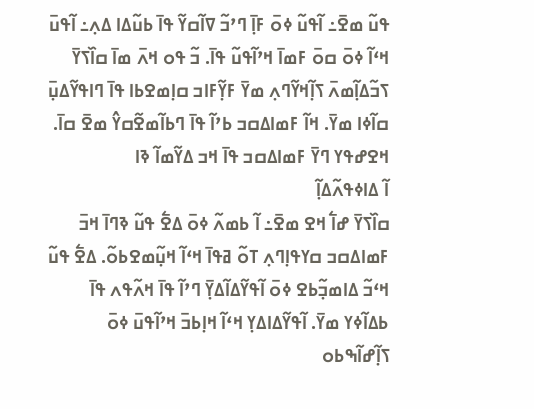ߟߎ߬ ߘߐ߫߸ ߊ߬ߟߎ߬ ߦߋ߫ ߓߊ߲߫ ߣߴߏ߬ ߜߊ߬ߛߌ߬ ߟߊ߫ ߕߎ߬ߡߊ ߡߍ߲߸ ߊ߬ߟߎ߫ ߞߵߊ߬ ߦߋ߫ ߛߋ߫ ߓߘߊ߫ ߞߴߊ߬ߟߎ߬ ߟߊ߫. ߏ߬ ߟߋ ߞߍ߫ ߘߊ߫ ߛߊ߰ߖߌ߫ ߖߏ߬ߡߊ߲߬ߘߍ߫ ߖߊ߲߬ߞߌ߬ߣߍ߲ ߘߌ߫ ߓߌ߲߬ߓߊߏ ߛߊ߲ߘߐߕߊ ߟߊ߫ ߣߊߟߌ߬ߡߎ߲߫ ߛߊ߬ߦߊ ߘߌ߫. ߞߊ߬ ߓߘߊߡߛߏ ߕߴߊ߬ ߟߊ߫ ߣߕߊ߬ߘߐ߬ߛߌ߮ ߘߐ߫ ߛߊ߫.
ߞߐߝߟߌ ߣߌ߫ ߓߘߊߡߛߏ ߟߊ߫ ߞߏ ߡߌ߬ߘߊ߬ ߢߊ
ߊ߬ ߡߊߦߟߍ߬ߡߊ߲߬
ߛߊ߰ߖߌ߫ ߝߊ߱ ߞߐ ߘߐ߫߸ ߊ߬ ߕߘߍ߬ ߦߋ߫ ߡߐ߱ ߟߎ߬ ߢߣߊ߫ ߞߏ߫ ߓߘߊߡߛߏ ߛߌߟߊ߲ߣߍ߲ ߠߋ߬ ߥߟߊ߫ ߞߵߊ߬ ߞߎ߲߬ߘߐߕߋ߬. ߡߐ߱ ߟߎ߬ ߞߵߏ߬ ߡߊߘߏ߲߬ߕߐ ߦߋ߫ ߊ߬ߟߌ߬ߡߊ߬ߡߌ߲߫ ߣߴߊ߬ ߟߊ߫ ߞߍ߬ߟߍ ߟߊ߫ ߕߡߊ߬ߦߌ ߘߌ߫. ߊ߬ߟߌ߬ߡߊߡߌ߲ ߞߵߊ߬ ߞߊ߲ߕߏ߫ ߞߴߊ߬ߟߎ߫ ߦߋ߫ ߖߊ߲߬ߝߊ߬ߒߕߋ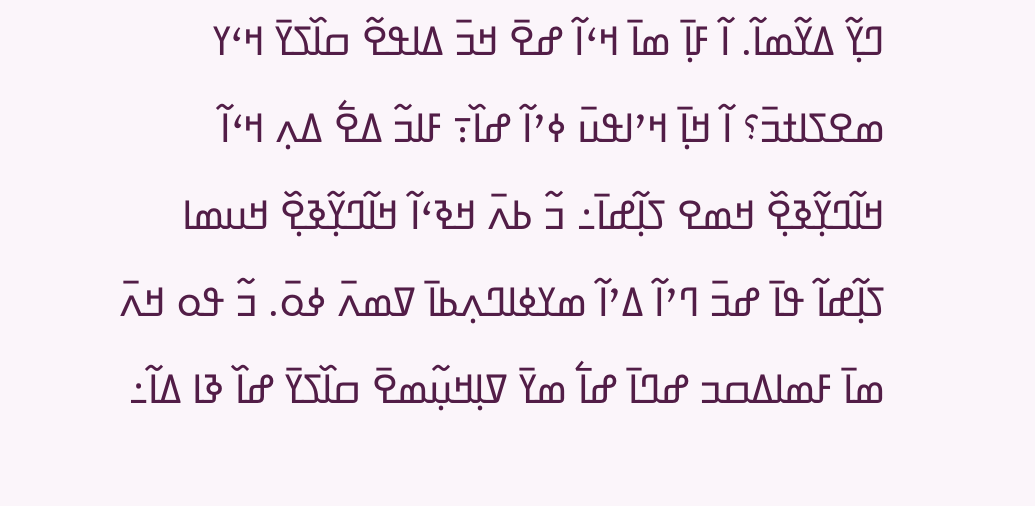ߣߌ߲߬ ߡߌ߬ߘߊ߬. ߊ߬ ߓߊ߲߫ ߘߊ߫ ߞߵߊ߬ ߝߐ߫ ߞߏ߫ ߡߊߟߐ߬ ߛߊ߰ߖߌ߫ ߞߵߌ ߘߐߖߊߙߏ߫؟ ߊ߬ ߞߊ߲߫ ߞߴߊߟߎ߫ ߦߴߊ߬ ߝߊ߰߹ ߓߊߏ߬ ߡߐ߱ ߡߍ߲ ߞߵߊ߬ ߞߊ߬ߣߌ߲߬ߢߐ߲߰ ߞߘߐ ߖߊ߲߬ߝߊ߫߸ ߏ߬ ߕߍ߫ ߞߢߵߊ߬ ߞߊ߬ߣߌ߲߬ߢߐ߲߰ ߞߎߘߊ ߖߊ߲߬ߝߊ߬ ߟߊ߫ ߝߏ߫ ߣߴߊ߬ ߡߴߊ߬ ߘߌߦߊߣߍ߲ߕߊ߫ ߜߘߍ߫ ߦߋ߫. ߏ߬ ߟߋ ߞߍ߫ ߘߊ߫ ߓߘߊߡߛߏ ߝߣߊ߫ ߝߊ߱ ߘߌ߫ ߜߊ߲ߞߎ߲߬ߘߐ߫ ߛߊ߰ߖߌ߫ ߝߊ߰ ߢߊ ߡߊ߬߸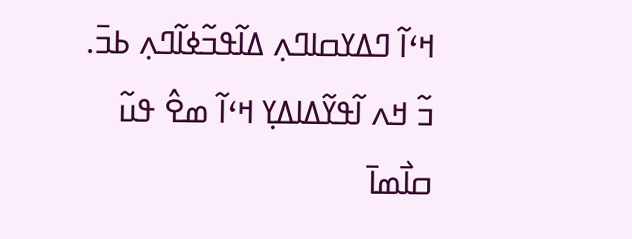ߞߵߊ߬ ߣߡߌߛߊߣߍ߲ ߡߊ߬ߟߏ߬ߦߊ߬ߣߍ߲ ߕߏ߫. ߏ߬ ߞߍ ߊ߬ߟߌ߬ߡߊߡߌ߲ ߞߵߊ߬ ߘߐ߮ ߟߎ߬ ߛߊ߯ߘߊ߫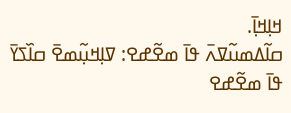ߞߊ߲ߞߊ߲߫.
ߛߊ߬ߡߘߎ߬ߜߍ߫ ߟߊ߫ ߘߐ߬ߝߐ: ߜߊ߲ߞߎ߲߬ߘߐ߫ ߛߊ߰ߖߌ߫ ߟߊ߫ ߘߐ߬ߝߐ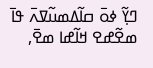ߣߌ߲߬ ߦߋ߫ ߛߊ߬ߡߘߎ߬ߜߍ߫ ߟߊ߫ ߘߐ߬ߝߐ ߞߊ߬ߝߊ ߘߐ߫,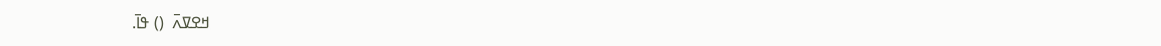ߞߐߜߍ߫  () ߟߊ߫.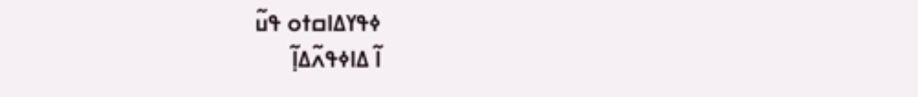ߦߟߌߡߊߛߙߋ ߟߎ߬
ߊ߬ ߡߊߦߟߍ߬ߡߊ߲߬